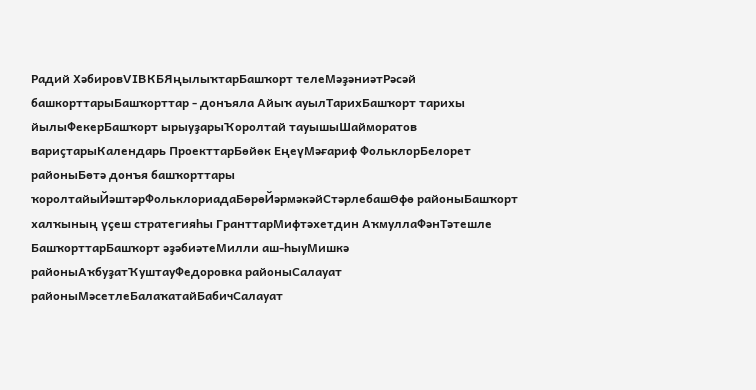Радий ХәбировVIВКБЯңылыҡтарБашҡорт телеМәҙәниәтРәсәй башкорттарыБашҡорттар - донъяла Айыҡ ауылТарихБашҡорт тарихы йылыФекерБашҡорт ырыуҙарыҠоролтай тауышыШайморатов вариҫтарыКалендарь ПроекттарБөйөк ЕңеүМәғариф ФольклорБелорет районыБөтә донъя башҡорттары ҡоролтайыЙәштәрФольклориадаБөрөЙәрмәкәйCтәрлебашӨфө районыБашҡорт халҡының үҫеш стратегияһы ГранттарМифтәхетдин АҡмуллаФәнТәтешле БашҡорттарБашҡорт әҙәбиәтеМилли аш-һыуМишкә районыАҡбуҙатҠуштауФедоровка районыСалауат районыМәсетлеБалаҡатайБабичСалауат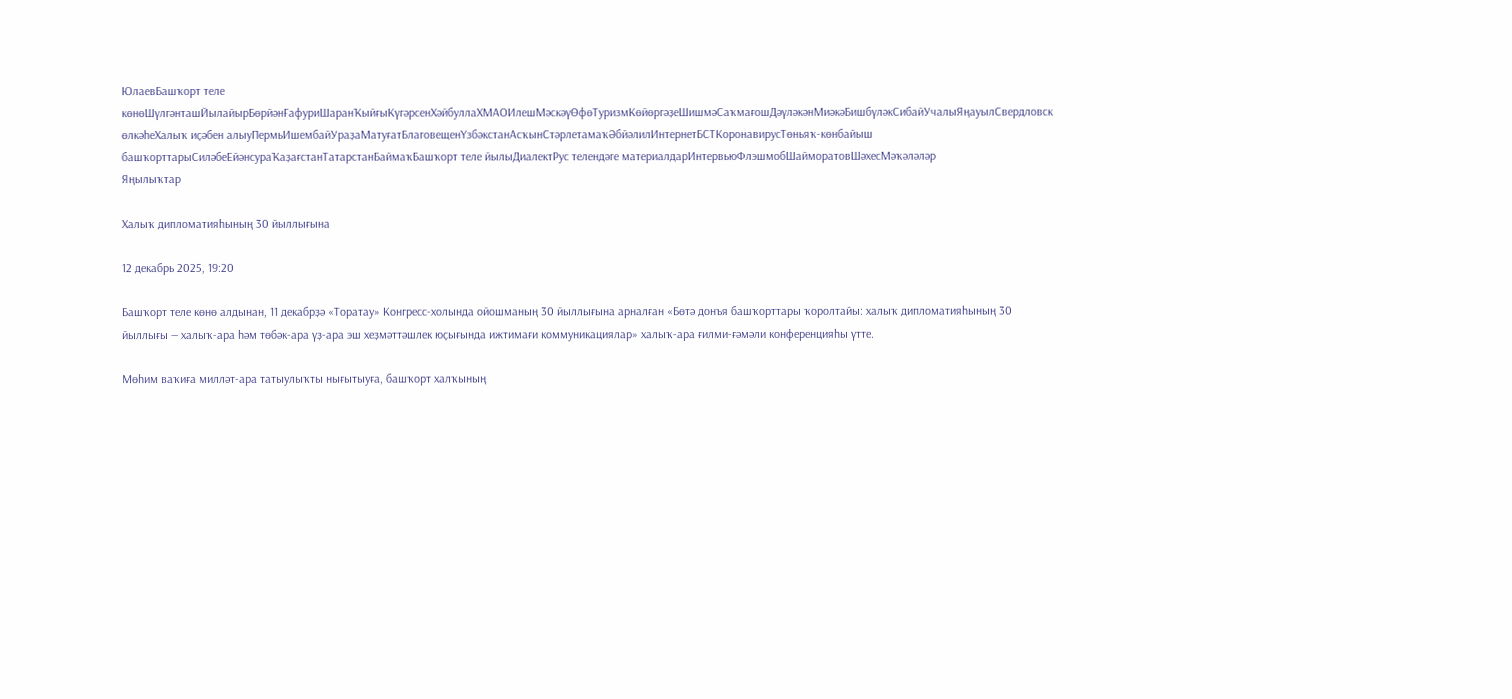ЮлаевБашҡорт теле көнөШүлгәнташЙылайырБөрйәнҒафуриШаранҠыйғыКүгәрсенХәйбуллаХМАОИлешМәскәүӨфөТуризмКөйөргәҙеШишмәСаҡмағошДәүләкәнМиәкәБишбүләкСибайУчалыЯңауылСвердловск өлкәһеХалыҡ иҫәбен алыуПермьИшембайУраҙаМатуғатБлаговещенҮзбәкстанАсҡынСтәрлетамаҡӘбйәлилИнтернетБСТКоронавирусТөньяҡ-көнбайыш башҡорттарыСиләбеЕйәнсураҠаҙағстанТатарстанБаймаҡБашҡорт теле йылыДиалектРус телендәге материалдарИнтервьюФлэшмобШайморатовШәхесМәҡәләләр
Яңылыҡтар

Халыҡ дипломатияһының 30 йыллығына

12 декабрь 2025, 19:20

Башҡорт теле көнө алдынан, 11 декабрҙә «Торатау» Конгресс-холында ойошманың 30 йыллығына арналған «Бөтә донъя башҡорттары ҡоролтайы: халыҡ дипломатияһының 30 йыллығы — халыҡ-ара һәм төбәк-ара үҙ-ара эш хеҙмәттәшлек юҫығында ижтимағи коммуникациялар» халыҡ-ара ғилми-ғәмәли конференцияһы үтте.

Мөһим ваҡиға милләт-ара татыулыҡты нығытыуға, башҡорт халҡының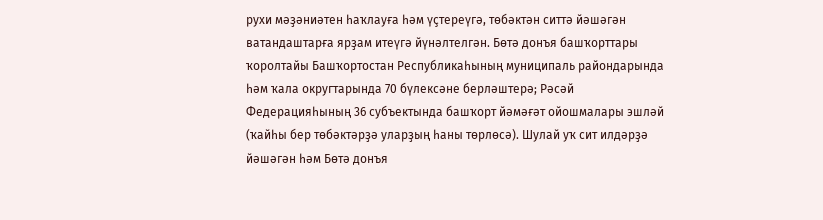рухи мәҙәниәтен һаҡлауға һәм үҫтереүгә, төбәктән ситтә йәшәгән ватандаштарға ярҙам итеүгә йүнәлтелгән. Бөтә донъя башҡорттары ҡоролтайы Башҡортостан Республикаһының муниципаль райондарында һәм ҡала округтарында 70 бүлексәне берләштерә; Рәсәй Федерацияһының 36 субъектында башҡорт йәмәғәт ойошмалары эшләй (ҡайһы бер төбәктәрҙә уларҙың һаны төрлөсә). Шулай уҡ сит илдәрҙә йәшәгән һәм Бөтә донъя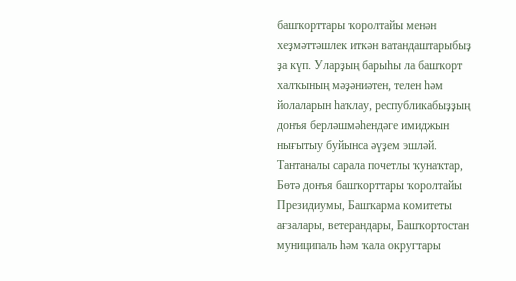башҡорттары ҡоролтайы менән хеҙмәттәшлек иткән ватандаштарыбыҙ ҙа күп. Уларҙың барыһы ла башҡорт халҡының мәҙәниәтен, телен һәм йолаларын һаҡлау, республикабыҙҙың донъя берләшмәһендәге имиджын нығытыу буйынса әүҙем эшләй.
Тантаналы сарала почетлы ҡунаҡтар, Бөтә донъя башҡорттары ҡоролтайы Президиумы, Башҡарма комитеты ағзалары, ветерандары, Башҡортостан муниципаль һәм ҡала округтары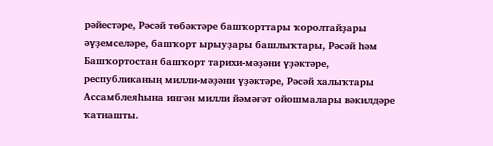рәйестәре, Рәсәй төбәктәре башҡорттары ҡоролтайҙары әүҙемселәре, башҡорт ырыуҙары башлыҡтары, Рәсәй һәм Башҡортостан башҡорт тарихи-мәҙәни үҙәктәре, республиканың милли-мәҙәни үҙәктәре, Рәсәй халыҡтары Ассамблеяһына ингән милли йәмәғәт ойошмалары вәкилдәре ҡатнашты.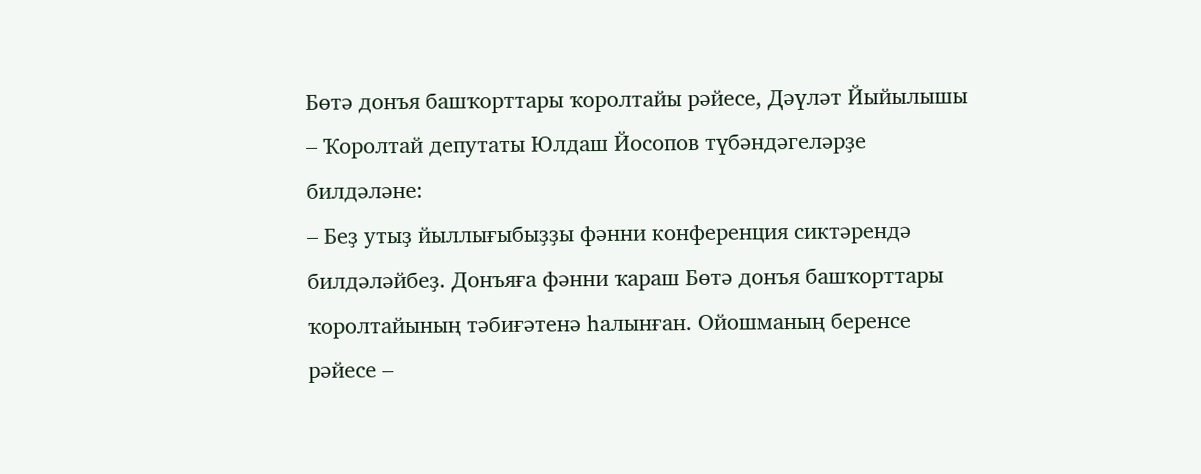Бөтә донъя башҡорттары ҡоролтайы рәйесе, Дәүләт Йыйылышы – Ҡоролтай депутаты Юлдаш Йосопов түбәндәгеләрҙе билдәләне:
– Беҙ утыҙ йыллығыбыҙҙы фәнни конференция сиктәрендә билдәләйбеҙ. Донъяға фәнни ҡараш Бөтә донъя башҡорттары ҡоролтайының тәбиғәтенә һалынған. Ойошманың беренсе рәйесе –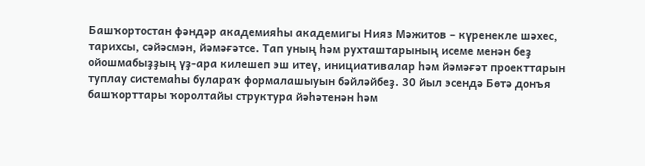Башҡортостан фәндәр академияһы академигы Нияз Мәжитов – күренекле шәхес, тарихсы, сәйәсмән, йәмәғәтсе. Тап уның һәм рухташтарының исеме менән беҙ ойошмабыҙҙың үҙ-ара килешеп эш итеү, инициативалар һәм йәмәғәт проекттарын туплау системаһы булараҡ формалашыуын бәйләйбеҙ. 30 йыл эсендә Бөтә донъя башҡорттары ҡоролтайы структура йәһәтенән һәм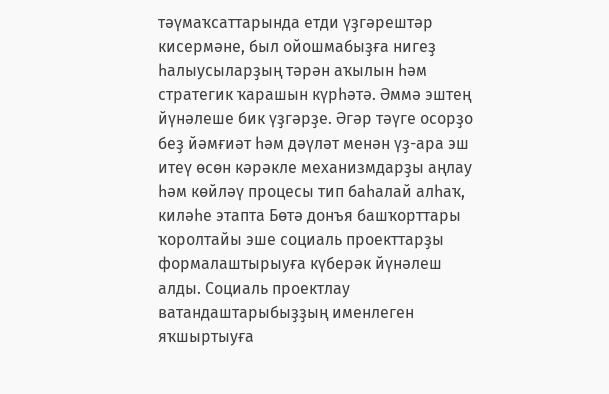тәүмаҡсаттарында етди үҙгәрештәр кисермәне, был ойошмабыҙға нигеҙ һалыусыларҙың тәрән аҡылын һәм стратегик ҡарашын күрһәтә. Әммә эштең йүнәлеше бик үҙгәрҙе. Әгәр тәүге осорҙо беҙ йәмғиәт һәм дәүләт менән үҙ-ара эш итеү өсөн кәрәкле механизмдарҙы аңлау һәм көйләү процесы тип баһалай алһаҡ, киләһе этапта Бөтә донъя башҡорттары ҡоролтайы эше социаль проекттарҙы формалаштырыуға күберәк йүнәлеш алды. Социаль проектлау ватандаштарыбыҙҙың именлеген яҡшыртыуға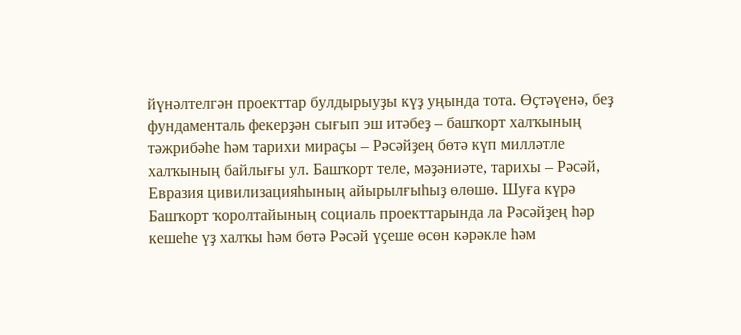йүнәлтелгән проекттар булдырыуҙы күҙ уңында тота. Өҫтәүенә, беҙ фундаменталь фекерҙән сығып эш итәбеҙ – башҡорт халҡының тәжрибәһе һәм тарихи мираҫы – Рәсәйҙең бөтә күп милләтле халҡының байлығы ул. Башҡорт теле, мәҙәниәте, тарихы – Рәсәй, Евразия цивилизацияһының айырылғыһыҙ өлөшө. Шуға күрә Башҡорт ҡоролтайының социаль проекттарында ла Рәсәйҙең һәр кешеһе үҙ халҡы һәм бөтә Рәсәй үҫеше өсөн кәрәкле һәм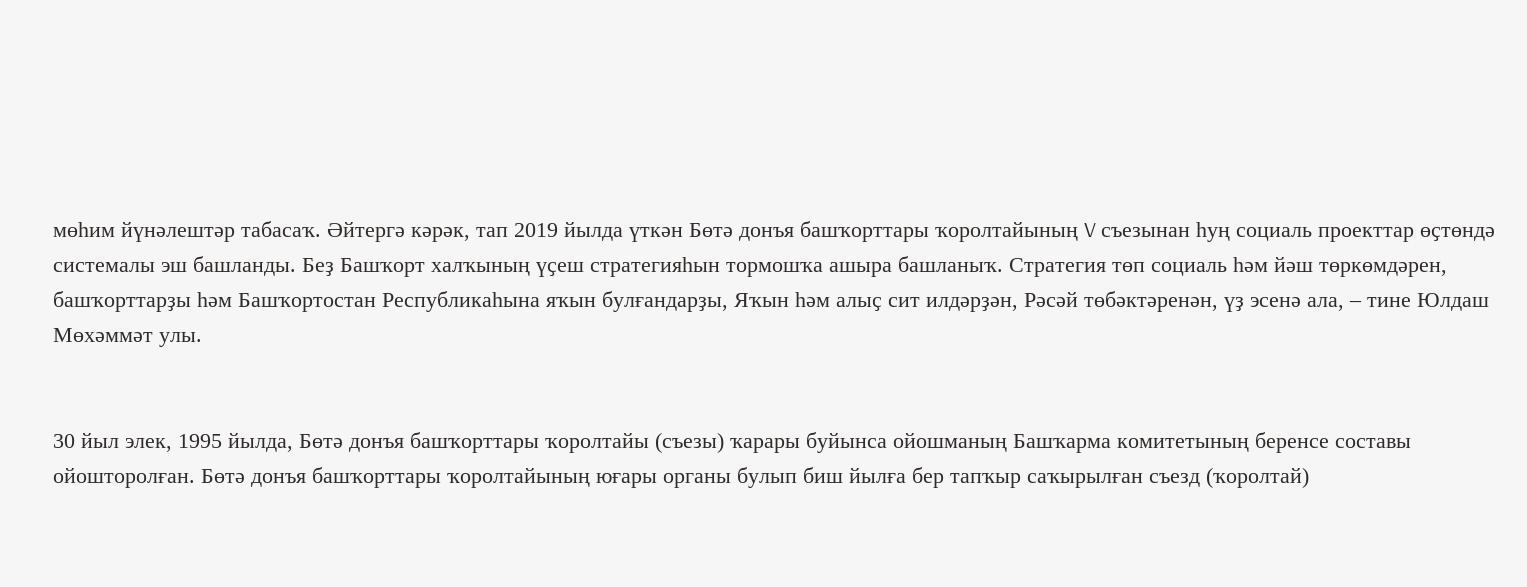мөһим йүнәлештәр табасаҡ. Әйтергә кәрәк, тап 2019 йылда үткән Бөтә донъя башҡорттары ҡоролтайының V съезынан һуң социаль проекттар өҫтөндә системалы эш башланды. Беҙ Башҡорт халҡының үҫеш стратегияһын тормошҡа ашыра башланыҡ. Стратегия төп социаль һәм йәш төркөмдәрен, башҡорттарҙы һәм Башҡортостан Республикаһына яҡын булғандарҙы, Яҡын һәм алыҫ сит илдәрҙән, Рәсәй төбәктәренән, үҙ эсенә ала, – тине Юлдаш Мөхәммәт улы.


30 йыл элек, 1995 йылда, Бөтә донъя башҡорттары ҡоролтайы (съезы) ҡарары буйынса ойошманың Башҡарма комитетының беренсе составы ойошторолған. Бөтә донъя башҡорттары ҡоролтайының юғары органы булып биш йылға бер тапҡыр саҡырылған съезд (ҡоролтай)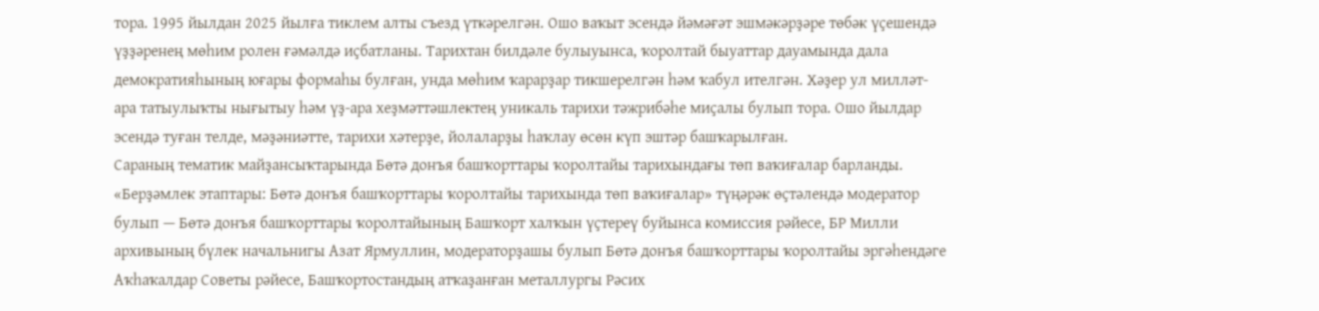тора. 1995 йылдан 2025 йылға тиклем алты съезд үткәрелгән. Ошо ваҡыт эсендә йәмәғәт эшмәкәрҙәре төбәк үҫешендә үҙҙәренең мөһим ролен ғәмәлдә иҫбатланы. Тарихтан билдәле булыуынса, ҡоролтай быуаттар дауамында дала демократияһының юғары формаһы булған, унда мөһим ҡарарҙар тикшерелгән һәм ҡабул ителгән. Хәҙер ул милләт-ара татыулыҡты нығытыу һәм үҙ-ара хеҙмәттәшлектең уникаль тарихи тәжрибәһе миҫалы булып тора. Ошо йылдар эсендә туған телде, мәҙәниәтте, тарихи хәтерҙе, йолаларҙы һаҡлау өсөн күп эштәр башҡарылған.
Сараның тематик майҙансыҡтарында Бөтә донъя башҡорттары ҡоролтайы тарихындағы төп ваҡиғалар барланды. «Берҙәмлек этаптары: Бөтә донъя башҡорттары ҡоролтайы тарихында төп ваҡиғалар» түңәрәк өҫтәлендә модератор булып — Бөтә донъя башҡорттары ҡоролтайының Башҡорт халҡын үҫтереү буйынса комиссия рәйесе, БР Милли архивының бүлек начальнигы Азат Ярмуллин, модераторҙашы булып Бөтә донъя башҡорттары ҡоролтайы эргәһендәге Аҡһаҡалдар Советы рәйесе, Башҡортостандың атҡаҙанған металлургы Рәсих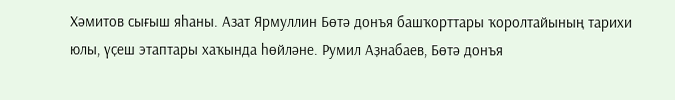Хәмитов сығыш яһаны. Азат Ярмуллин Бөтә донъя башҡорттары ҡоролтайының тарихи юлы, үҫеш этаптары хаҡында һөйләне. Румил Аҙнабаев, Бөтә донъя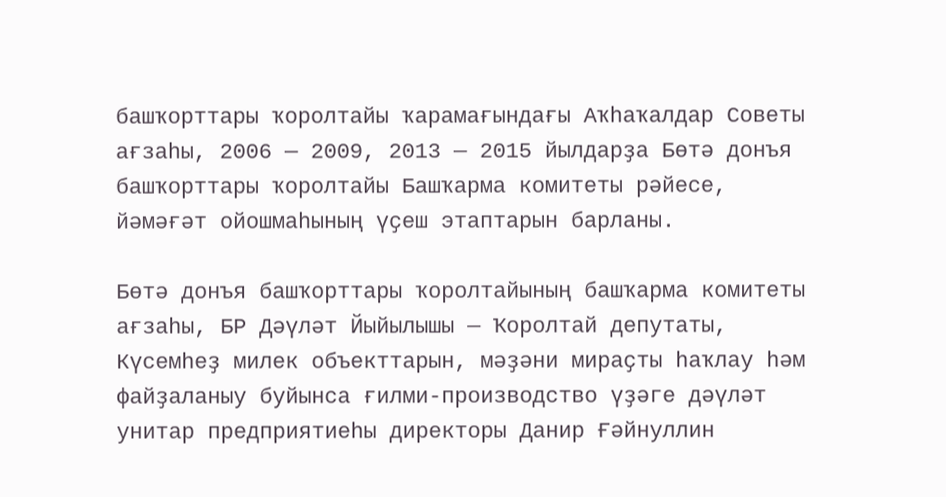башҡорттары ҡоролтайы ҡарамағындағы Аҡһаҡалдар Советы ағзаһы, 2006 — 2009, 2013 — 2015 йылдарҙа Бөтә донъя башҡорттары ҡоролтайы Башҡарма комитеты рәйесе, йәмәғәт ойошмаһының үҫеш этаптарын барланы.

Бөтә донъя башҡорттары ҡоролтайының башҡарма комитеты ағзаһы, БР Дәүләт Йыйылышы — Ҡоролтай депутаты, Күсемһеҙ милек объекттарын, мәҙәни мираҫты һаҡлау һәм файҙаланыу буйынса ғилми-производство үҙәге дәүләт унитар предприятиеһы директоры Данир Ғәйнуллин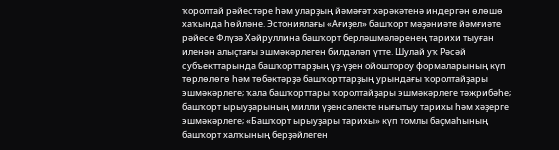ҡоролтай рәйестәре һәм уларҙың йәмәғәт хәрәкәтенә индергән өлөшө хаҡында һөйләне. Эстониялағы «Ағиҙел» башҡорт мәҙәниәте йәмғиәте рәйесе Флүзә Хәйруллина башҡорт берләшмәләренең тарихи тыуған иленән алыҫтағы эшмәкәрлеген билдәләп үтте. Шулай уҡ Рәсәй субъекттарында башҡорттарҙың үҙ-үҙен ойоштороу формаларының күп төрлөлөгө һәм төбәктәрҙә башҡорттарҙың урындағы ҡоролтайҙары эшмәкәрлеге; ҡала башҡорттары ҡоролтайҙары эшмәкәрлеге тәжрибәһе; башҡорт ырыуҙарының милли үҙенсәлекте нығытыу тарихы һәм хәҙерге эшмәкәрлеге; «Башҡорт ырыуҙары тарихы» күп томлы баҫмаһының башҡорт халҡының берҙәйлеген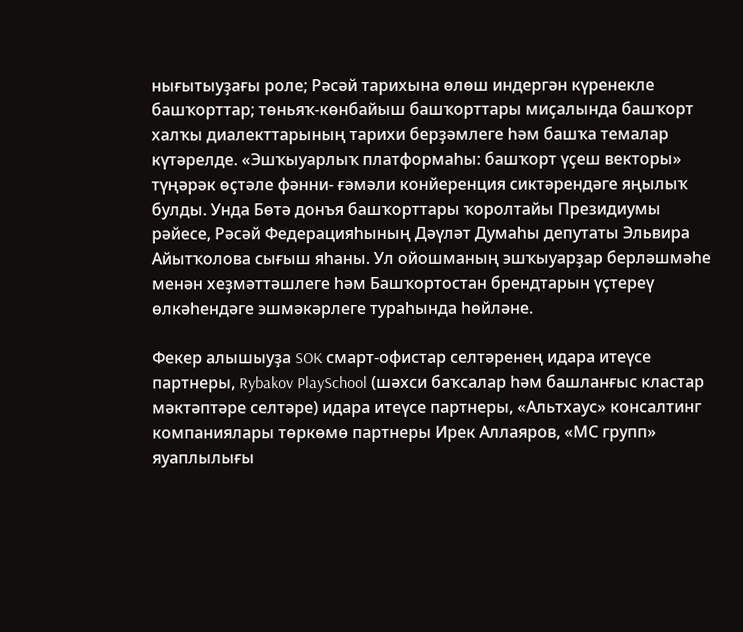нығытыуҙағы роле; Рәсәй тарихына өлөш индергән күренекле башҡорттар; төньяҡ-көнбайыш башҡорттары миҫалында башҡорт халҡы диалекттарының тарихи берҙәмлеге һәм башҡа темалар күтәрелде. «Эшҡыуарлыҡ платформаһы: башҡорт үҫеш векторы» түңәрәк өҫтәле фәнни- ғәмәли конйеренция сиктәрендәге яңылыҡ булды. Унда Бөтә донъя башҡорттары ҡоролтайы Президиумы рәйесе, Рәсәй Федерацияһының Дәүләт Думаһы депутаты Эльвира Айытҡолова сығыш яһаны. Ул ойошманың эшҡыуарҙар берләшмәһе менән хеҙмәттәшлеге һәм Башҡортостан брендтарын үҫтереү өлкәһендәге эшмәкәрлеге тураһында һөйләне.

Фекер алышыуҙа SOK смарт-офистар селтәренең идара итеүсе партнеры, Rybakov PlaySchool (шәхси баҡсалар һәм башланғыс кластар мәктәптәре селтәре) идара итеүсе партнеры, «Альтхаус» консалтинг компаниялары төркөмө партнеры Ирек Аллаяров, «МС групп» яуаплылығы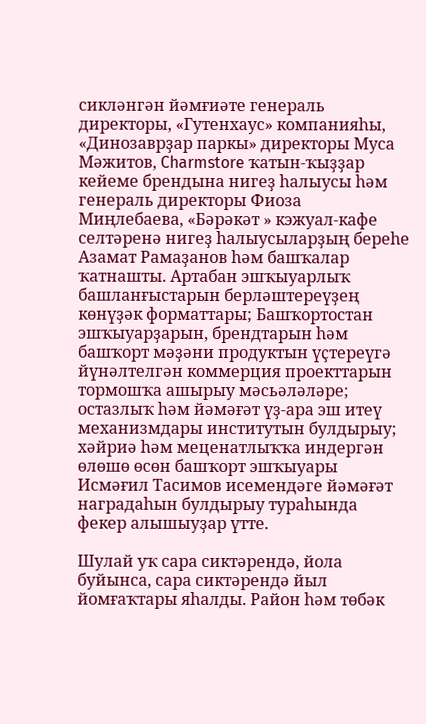сикләнгән йәмғиәте генераль директоры, «Гутенхаус» компанияһы, «Динозаврҙар паркы» директоры Муса Мәжитов, Charmstore ҡатын-ҡыҙҙар кейеме брендына нигеҙ һалыусы һәм генераль директоры Фиоза Миңлебаева, «Бәрәкәт » кэжуал-кафе селтәренә нигеҙ һалыусыларҙың береһе Азамат Рамаҙанов һәм башҡалар ҡатнашты. Артабан эшҡыуарлыҡ башланғыстарын берләштереүҙең көнүҙәк форматтары; Башҡортостан эшҡыуарҙарын, брендтарын һәм башҡорт мәҙәни продуктын үҫтереүгә йүнәлтелгән коммерция проекттарын тормошҡа ашырыу мәсьәләләре; остазлыҡ һәм йәмәғәт үҙ-ара эш итеү механизмдары институтын булдырыу; хәйриә һәм меценатлыҡҡа индергән өлөшө өсөн башҡорт эшҡыуары Исмәғил Тасимов исемендәге йәмәғәт наградаһын булдырыу тураһында фекер алышыуҙар үтте.

Шулай уҡ сара сиктәрендә, йола буйынса, сара сиктәрендә йыл йомғаҡтары яһалды. Район һәм төбәк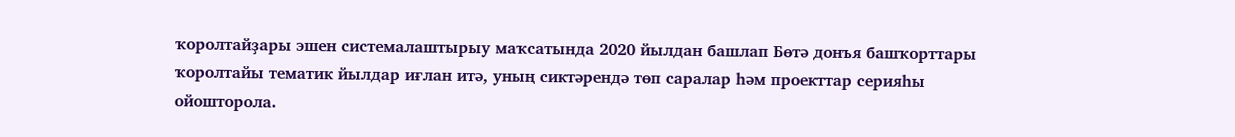ҡоролтайҙары эшен системалаштырыу маҡсатында 2020 йылдан башлап Бөтә донъя башҡорттары ҡоролтайы тематик йылдар иғлан итә, уның сиктәрендә төп саралар һәм проекттар серияһы ойошторола.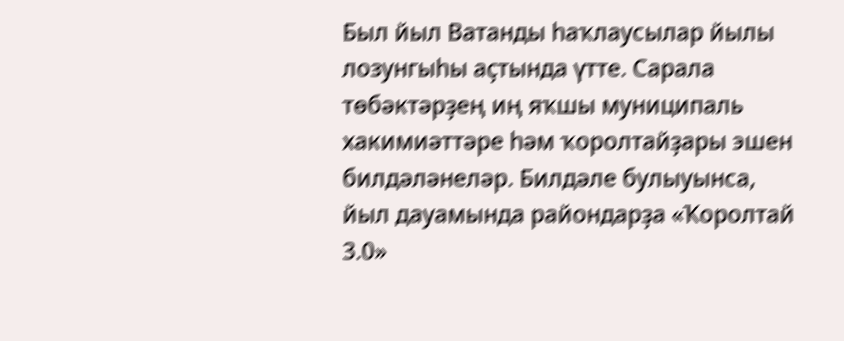Был йыл Ватанды һаҡлаусылар йылы лозунгыһы аҫтында үтте. Сарала төбәктәрҙең иң яҡшы муниципаль хакимиәттәре һәм ҡоролтайҙары эшен билдәләнеләр. Билдәле булыуынса, йыл дауамында райондарҙа «Ҡоролтай 3.0»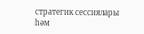стратегик сессиялары һәм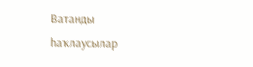Ватанды һаҡлаусылар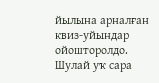йылына арналған квиз-уйындар ойошторолдо. Шулай уҡ сара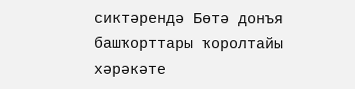сиктәрендә Бөтә донъя башҡорттары ҡоролтайы хәрәкәте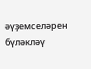әүҙемселәрен бүләкләү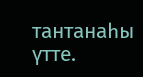тантанаһы үтте.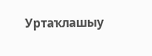Уртаҡлашыу